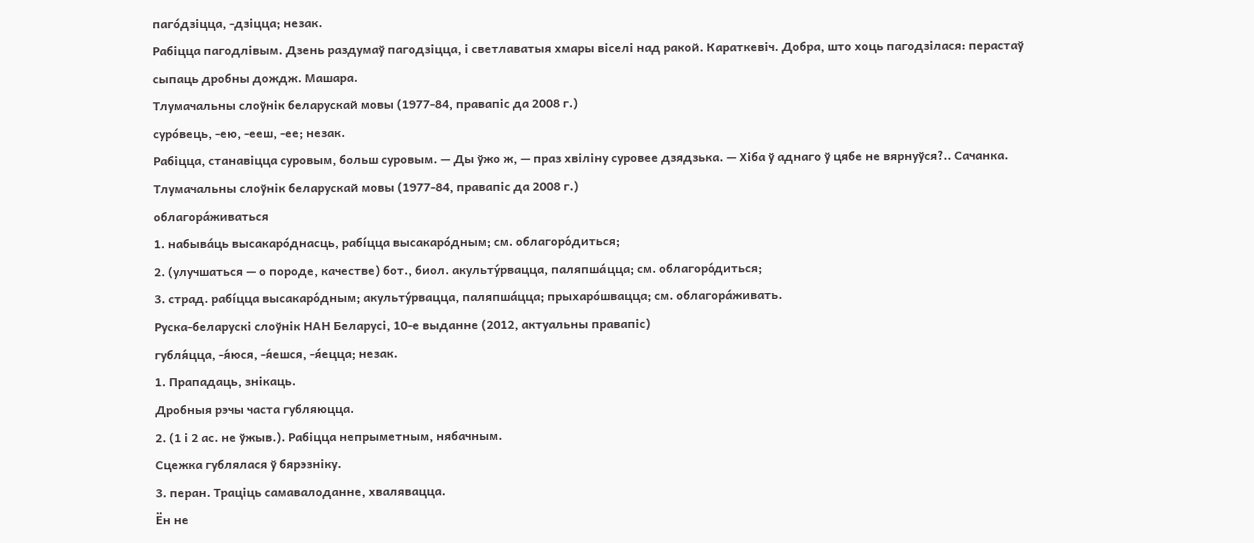паго́дзіцца, ‑дзіцца; незак.
Рабіцца пагодлівым. Дзень раздумаў пагодзіцца, і светлаватыя хмары віселі над ракой. Караткевіч. Добра, што хоць пагодзілася: перастаў сыпаць дробны дождж. Машара.
Тлумачальны слоўнік беларускай мовы (1977-84, правапіс да 2008 г.)
суро́вець, ‑ею, ‑ееш, ‑ее; незак.
Рабіцца, станавіцца суровым, больш суровым. — Ды ўжо ж, — праз хвіліну суровее дзядзька. — Хіба ў аднаго ў цябе не вярнуўся?.. Сачанка.
Тлумачальны слоўнік беларускай мовы (1977-84, правапіс да 2008 г.)
облагора́живаться
1. набыва́ць высакаро́днасць, рабі́цца высакаро́дным; см. облагоро́диться;
2. (улучшаться — о породе, качестве) бот., биол. акульту́рвацца, паляпша́цца; см. облагоро́диться;
3. страд. рабі́цца высакаро́дным; акульту́рвацца, паляпша́цца; прыхаро́швацца; см. облагора́живать.
Руска-беларускі слоўнік НАН Беларусі, 10-е выданне (2012, актуальны правапіс)
губля́цца, -я́юся, -я́ешся, -я́ецца; незак.
1. Прападаць, знікаць.
Дробныя рэчы часта губляюцца.
2. (1 і 2 ас. не ўжыв.). Рабіцца непрыметным, нябачным.
Сцежка гублялася ў бярэзніку.
3. перан. Траціць самавалоданне, хвалявацца.
Ён не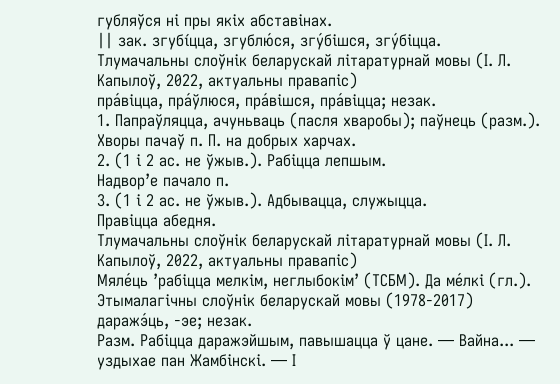губляўся ні пры якіх абставінах.
|| зак. згубі́цца, згублю́ся, згу́бішся, згу́біцца.
Тлумачальны слоўнік беларускай літаратурнай мовы (І. Л. Капылоў, 2022, актуальны правапіс)
пра́віцца, пра́ўлюся, пра́вішся, пра́віцца; незак.
1. Папраўляцца, ачуньваць (пасля хваробы); паўнець (разм.).
Хворы пачаў п. П. на добрых харчах.
2. (1 і 2 ас. не ўжыв.). Рабіцца лепшым.
Надвор’е пачало п.
3. (1 і 2 ас. не ўжыв.). Адбывацца, служыцца.
Правіцца абедня.
Тлумачальны слоўнік беларускай літаратурнай мовы (І. Л. Капылоў, 2022, актуальны правапіс)
Мяле́ць ’рабіцца мелкім, неглыбокім’ (ТСБМ). Да ме́лкі (гл.).
Этымалагічны слоўнік беларускай мовы (1978-2017)
даражэ́ць, ‑эе; незак.
Разм. Рабіцца даражэйшым, павышацца ў цане. — Вайна... — уздыхае пан Жамбінскі. — І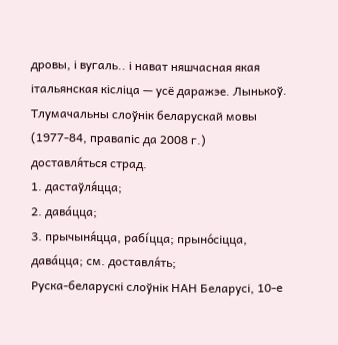дровы, і вугаль.. і нават няшчасная якая італьянская кісліца — усё даражэе. Лынькоў.
Тлумачальны слоўнік беларускай мовы (1977-84, правапіс да 2008 г.)
доставля́ться страд.
1. дастаўля́цца;
2. дава́цца;
3. прычыня́цца, рабі́цца; прыно́сіцца, дава́цца; см. доставля́ть;
Руска-беларускі слоўнік НАН Беларусі, 10-е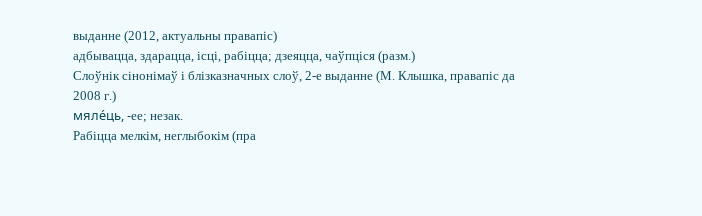выданне (2012, актуальны правапіс)
адбывацца, здарацца, ісці, рабіцца; дзеяцца, чаўпціся (разм.)
Слоўнік сінонімаў і блізказначных слоў, 2-е выданне (М. Клышка, правапіс да 2008 г.)
мяле́ць, ‑ее; незак.
Рабіцца мелкім, неглыбокім (пра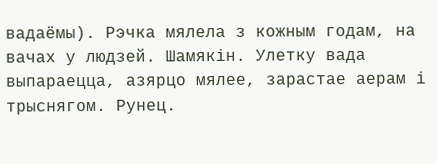вадаёмы). Рэчка мялела з кожным годам, на вачах у людзей. Шамякін. Улетку вада выпараецца, азярцо мялее, зарастае аерам і трыснягом. Рунец.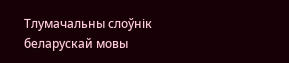Тлумачальны слоўнік беларускай мовы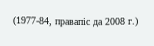(1977-84, правапіс да 2008 г.)